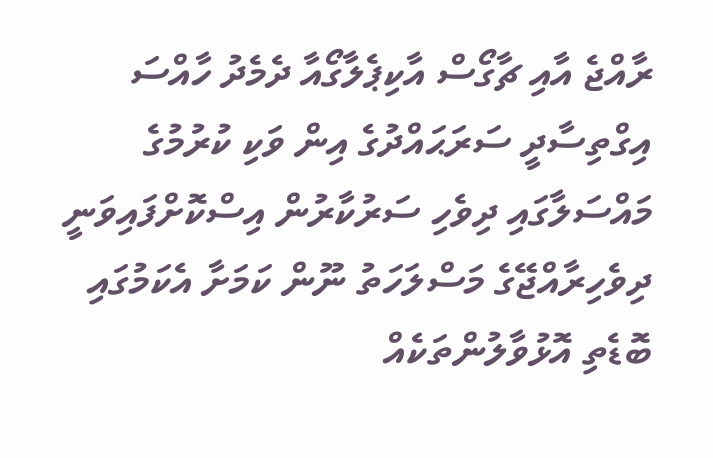ރާއްޖެ އާއި ޗާގޯސް އާކިޕެލާގޯއާ ދެމެދު ހާއްސަ އިގްތިސާދީ ސަރަޙައްދުގެ އިން ވަކި ކުރުމުގެ މައްސަލާގައި ދިވެހި ސަރުކާރުން އިސްކޮށްފައިވަނީ ދިވެހިރާއްޖޭގެ މަސްލަހަތު ނޫން ކަމަށާ އެކަމުގައި ބޮޑެތި އޮޅުވާލުންތަކެއް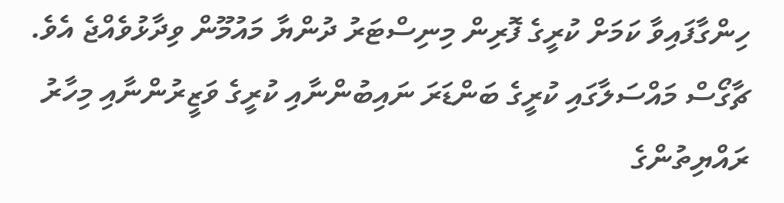ހިންގާފައިވާ ކަމަށް ކުރީގެ ފޮރިން މިނިސްޓަރު ދުންޔާ މައުމޫން ވިދާޅުވެއްޖެ އެވެ.
ޗާގޯސް މައްސަލާގައި ކުރީގެ ބަންޑަރަ ނައިބުންނާއި ކުރީގެ ވަޒީރުންނާއި މިހާރު ރައްޔިތުންގެ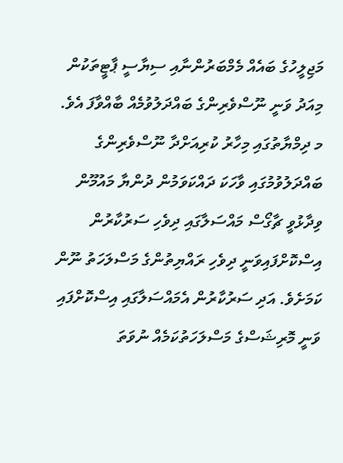މަޖިލީހުގެ ބައެއް މެމްބަރުންނާއި ސިޔާސީ ޕާޓީތަކުން މިއަދު ވަނީ ނޫސްވެރިންގެ ބައްދަލުވުމެއް ބާއްވާފަ އެވެ.
މ ދިމްޔާތުގައި މިހާރު ކުރިއަށްދާ ނޫސްވެރިންގެ ބައްދަލުވުމުގައި ވާހަކަ ދައްކަވަމުން ދުންޔާ މައުމޫން ވިދާޅުވީ ޗާގޯސް މައްސަލާގައި ދިވެހި ސަރުކާރުން އިސްކޮށްފައިވަނީ ދިވެހި ރައްޔިތުންގެ މަސްލަހަތު ނޫން ކަމަށެވެ. އަދި ސަރުކާރުން އެމައްސަލާގައި އިސްކޮށްފައި ވަނީ މޮރިޝަސްގެ މަސްލަހަތުކަމެއް ނުވަތަ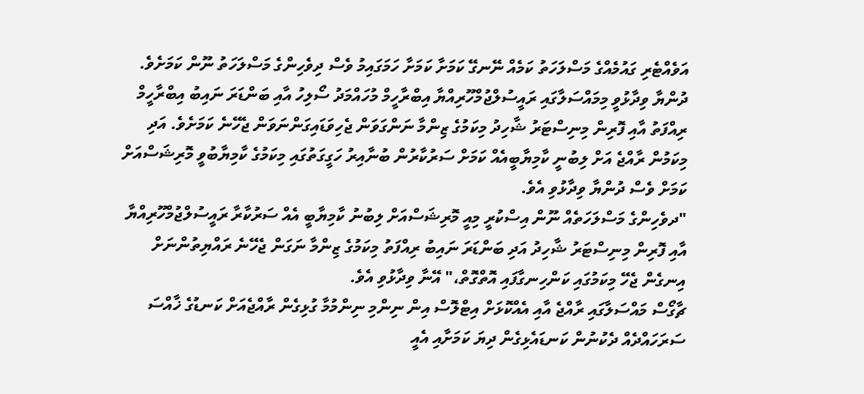އަވެއްޓެރި ގައުމެއްގެ މަސްލަހަތު ކަމެއް ނޭނގޭ ކަމަށާ ކަމަށާ ހަމަގައިމު ވެސް ދިވެހިންގެ މަސްލަހަތު ނޫން ކަމަށެވެ.
ދުންޔާ ވިދާޅުވީ މިމައްސަލާގައި ރައީސުލްޖުމްހޫރިއްޔާ އިބްރާހީމް މުހައްމަދު ސޯލިހު އާއި ބަންޑަރަ ނައިބު އިބްރާހީމް ރިއްފަތު އާއި ފޮރިން މިނިސްޓަރު ޝާހިދު މިކަމުގެ ޒިންމާ ނަންގަވަން ޖެހިވަޑައިގަންނަވަން ޖެހޭނެ ކަމަށެވެ. އަދި މިކަމުން ރާއްޖެ އަށް ލިބުނީ ކާމިޔާބީއެއް ކަމަށް ސަރުކާރުން ބުނާއިރު ހަގީގަތުގައި މިކަމުގެ ކާމިޔާބުވީ މޮރިޝަސްއަށް ކަމަށް ވެސް ދުންޔާ ވިދާޅުވި އެވެ.
"ދވެހިންގެ މަސްލަހަތެއް ނޫން އިސްކުރީ މިއީ މޮރިޝަސްއަށް ލިބުނު ކާމިޔާބީ އެއް ސަރުކާރާ ރައީސުލްޖުމްހޫރިއްޔާ އާއި ފޮރިން މިނިސްޓަރު ޝާހިދު އަދި ބަންޑަރަ ނައިބު ރިއްފަތު މިކަމުގެ ޒިންމާ ނަގަން ޖެހޭނެ ރައްޔިތުންނަށް އިނގެން ޖެހޭ މިކަމުގައި ކަންހިނގާފައި އޮތްގޮތް،" އޭނާ ވިދާޅުވި އެވެ.
ޗާގޯސް މައްސަލާގައި ރާއްޖެ އާއި އެއްކޮޅަށް އިޓްލޮސް އިން ނިންމި ނިންމުމާ ގުޅިގެން ރާއްޖެއަށް ކަނޑުގެ ޚާއްސަ ސަރަހައްދެއް ދެކުނުން ކަނޑައެޅިގެން ދިޔަ ކަމަށާއި އެއީ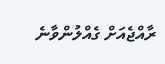ރާއްޖެއަށް ގެއްލުންވާނެ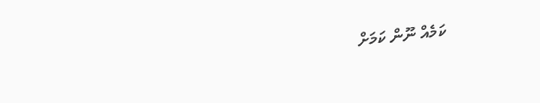ކަމެއް ނޫން ކަމަށް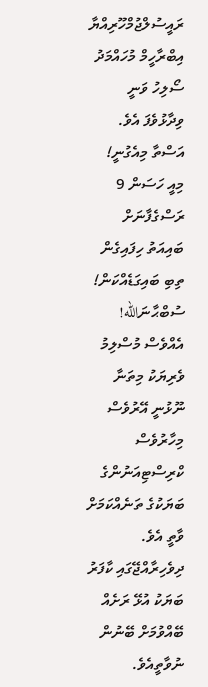ރައީސުލްޖުމްހޫރިއްޔާ އިބްރާހީމް މުހައްމަދު ސޯލިހު ވަނީ ވިދާޅުވެފަ އެވެ.
އަސްތާ މިއެގުނީ! މިއީ ހަސަން 9 ރަސްގެފާނަށް ބައިއަތު ހިފައިގެން ތިބި ބައިގަޑެއްކަން! ސުބްޙާނަالله! އެއްވެސް މުސްލިމު ވެރިޔަކު މިތަނާ ނޫޅުނީ އޭރުވެސް މިހާރުވެސް ކްރިސްޓިއަނުންގެ ބަޔަކުގެ ތަނެއްކަމަށް ވާތީ އެވެ. ދިވެހިރާއްޖޭގައި ކާފަރު ބަޔަކު އުޅޭ ރަށެއް ބޭއްވުމަށް ބޭނުން ނުވާތީއެވެ.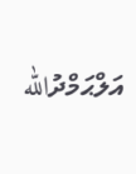އަލްޙަމްދުالله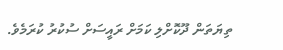ތިޔަތަން ދޫކޮށްލި ކަމަށް ރައީސަށް ސުކުރު ކުރަމެވެ.